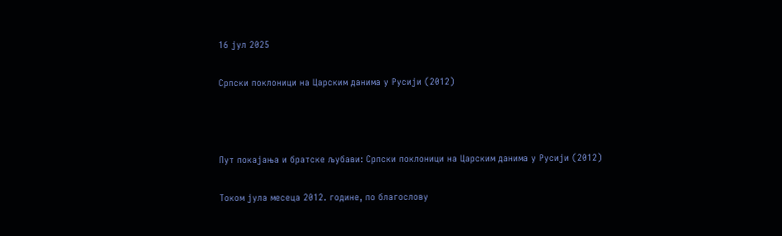16 јул 2025

Српски поклоници на Царским данима у Русији (2012)



Пут покајања и братске љубави: Српски поклоници на Царским данима у Русији (2012)

Током јула месеца 2012. године, по благослову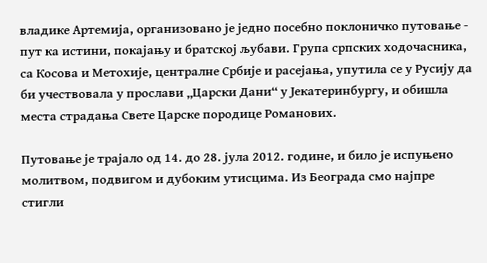владике Артемија, организовано је једно посебно поклоничко путовање - пут ка истини, покајању и братској љубави. Група српских ходочасника, са Косова и Метохије, централне Србије и расејања, упутила се у Русију да би учествовала у прослави „Царски Дани“ у Јекатеринбургу, и обишла места страдања Свете Царске породице Романових.

Путовање је трајало од 14. до 28. јула 2012. године, и било је испуњено молитвом, подвигом и дубоким утисцима. Из Београда смо најпре стигли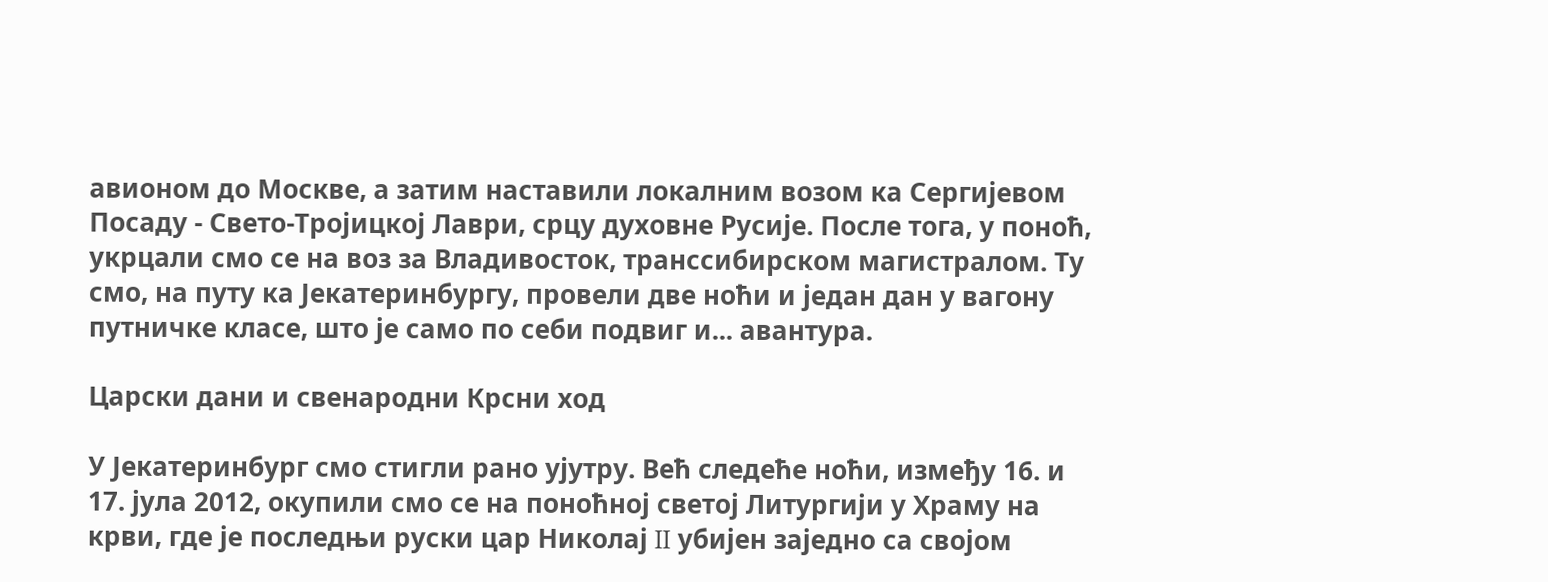авионом до Москве, а затим наставили локалним возом ка Сергијевом Посаду - Свето-Тројицкој Лаври, срцу духовне Русије. После тога, у поноћ, укрцали смо се на воз за Владивосток, транссибирском магистралом. Ту смо, на путу ка Јекатеринбургу, провели две ноћи и један дан у вагону путничке класе, што је само по себи подвиг и... авантура.

Царски дани и свенародни Крсни ход

У Јекатеринбург смо стигли рано ујутру. Већ следеће ноћи, између 16. и 17. јула 2012, окупили смо се на поноћној светој Литургији у Храму на крви, где је последњи руски цар Николај II убијен заједно са својом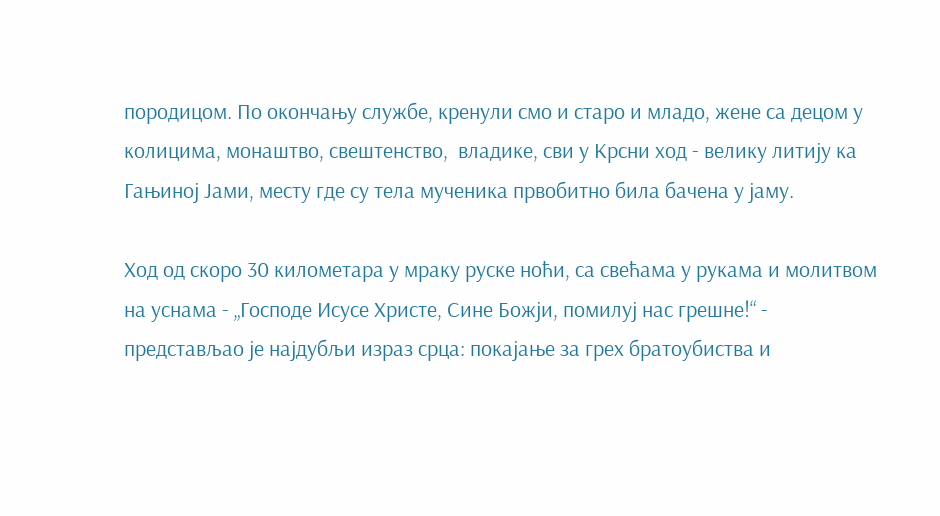породицом. По окончању службе, кренули смо и старо и младо, жене са децом у колицима, монаштво, свештенство,  владике, сви у Крсни ход - велику литију ка Гањиној Јами, месту где су тела мученика првобитно била бачена у јаму.

Ход од скоро 30 километара у мраку руске ноћи, са свећама у рукама и молитвом на уснама - „Господе Исусе Христе, Сине Божји, помилуј нас грешне!“ - представљао је најдубљи израз срца: покајање за грех братоубиства и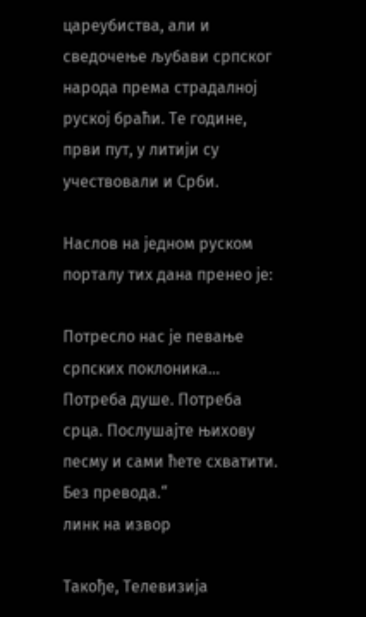цареубиства, али и сведочење љубави српског народа према страдалној руској браћи. Те године, први пут, у литији су учествовали и Срби.

Наслов на једном руском порталу тих дана пренео је:

Потресло нас је певање српских поклоника... Потреба душе. Потреба срца. Послушајте њихову песму и сами ћете схватити. Без превода.“
линк на извор

Такође, Телевизија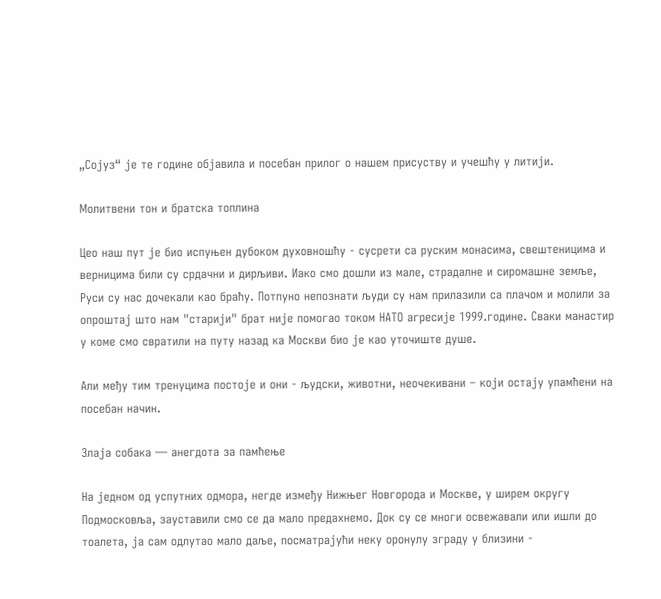„Сојуз“ је те године објавила и посебан прилог о нашем присуству и учешћу у литији.

Молитвени тон и братска топлина

Цео наш пут је био испуњен дубоком духовношћу - сусрети са руским монасима, свештеницима и верницима били су срдачни и дирљиви. Иако смо дошли из мале, страдалне и сиромашне земље, Руси су нас дочекали као браћу. Потпуно непознати људи су нам прилазили са плачом и молили за опроштај што нам "старији" брат није помогао током НАТО агресије 1999.године. Сваки манастир у коме смо свратили на путу назад ка Москви био је као уточиште душе.

Али међу тим тренуцима постоје и они - људски, животни, неочекивани – који остају упамћени на посебан начин.

Злаја собака — анегдота за памћење

На једном од успутних одмора, негде између Нижњег Новгорода и Москве, у ширем округу Подмосковља, зауставили смо се да мало предахнемо. Док су се многи освежавали или ишли до тоалета, ја сам одлутао мало даље, посматрајући неку оронулу зграду у близини -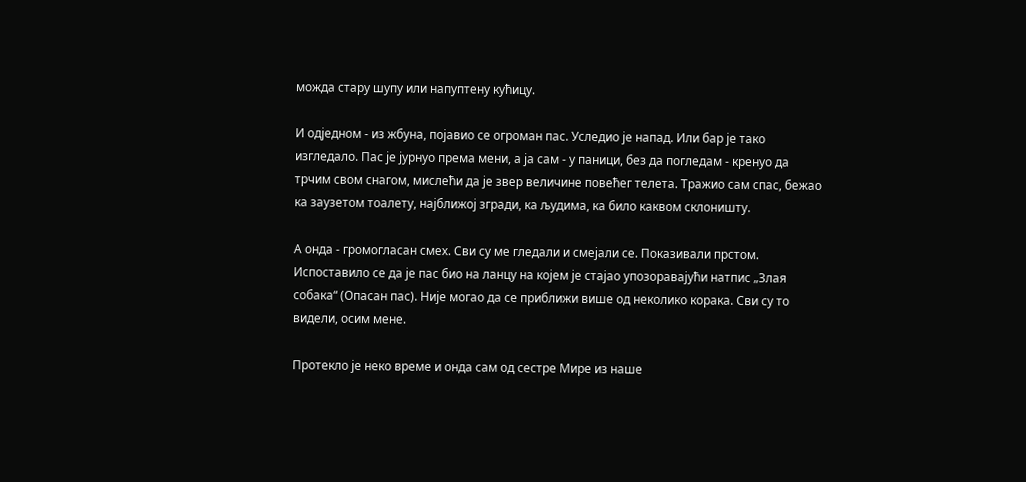можда стару шупу или напуптену кућицу.

И одједном - из жбуна, појавио се огроман пас. Уследио је напад. Или бар је тако изгледало. Пас је јурнуо према мени, а ја сам - у паници, без да погледам - кренуо да трчим свом снагом, мислећи да је звер величине повећег телeта. Тражио сам спас, бежао ка заузетом тоалету, најближој згради, ка људима, ка било каквом склоништу.

А онда - громогласан смех. Сви су ме гледали и смејали се. Показивали прстом. Испоставило се да је пас био на ланцу на којем је стајао упозоравајући натпис „Злая собака“ (Опасан пас). Није могао да се приближи више од неколико корака. Сви су то видели, осим мене.

Протекло је неко време и онда сам од сестре Мире из наше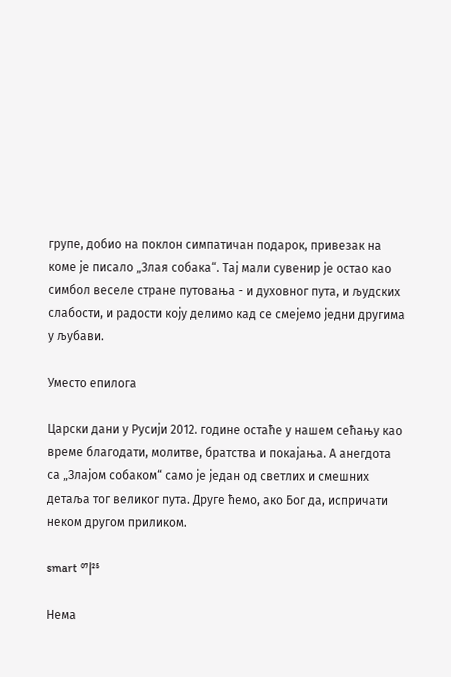групе, добио на поклон симпатичан подарок, привезак на коме је писало „Злая собака“. Тај мали сувенир је остао као симбол веселе стране путовања - и духовног пута, и људских слабости, и радости коју делимо кад се смејемо једни другима у љубави.

Уместо епилога

Царски дани у Русији 2012. године остаће у нашем сећању као време благодати, молитве, братства и покајања. А анегдота са „Злајом собаком“ само је један од светлих и смешних детаља тог великог пута. Друге ћемо, ако Бог да, испричати неком другом приликом.

smart ⁰⁷|²⁵

Нема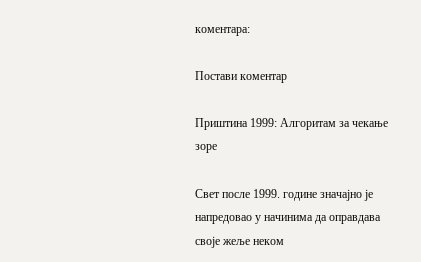коментара:

Постави коментар

Приштина 1999: Алгоритам за чекање зоре

Свет после 1999. године значајно је напредовао у начинима да оправдава своје жеље неком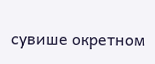сувише окретном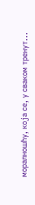моралношћу, која се, у сваком тренут...